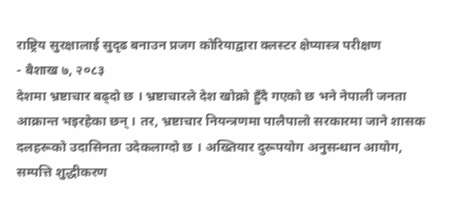राष्ट्रिय सुरक्षालाई सुदृढ बनाउन प्रजग कोरियाद्वारा क्लस्टर क्षेप्यास्त्र परीक्षण
- बैशाख ७, २०८३
देशमा भ्रष्टाचार बढ्दो छ । भ्रष्टाचारले देश खोक्रो हुँदै गएको छ भने नेपाली जनता आक्रान्त भइरहेका छन् । तर, भ्रष्टाचार नियन्त्रणमा पालैपालो सरकारमा जाने शासक दलहरूको उदासिनता उदेकलाग्दो छ । अख्तियार दुरूपयोग अनुसन्धान आयोग, सम्पत्ति शुद्धीकरण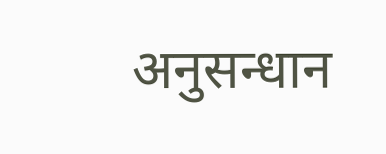अनुसन्धान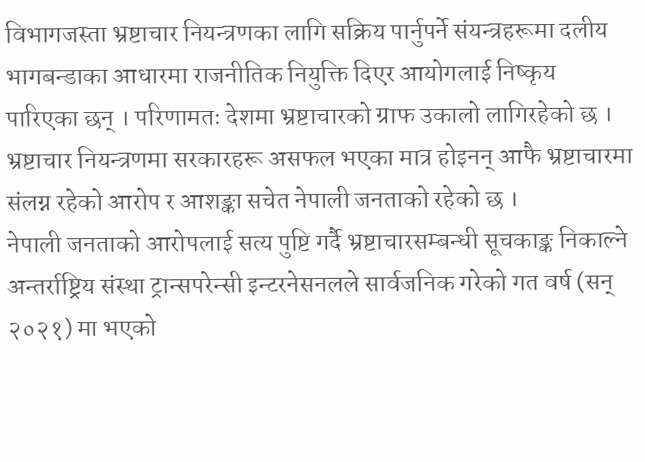विभागजस्ता भ्रष्टाचार नियन्त्रणका लागि सक्रिय पार्नुपर्ने संयन्त्रहरूमा दलीय भागबन्डाका आधारमा राजनीतिक नियुक्ति दिएर आयोगलाई निष्कृय पारिएका छन् । परिणामतः देशमा भ्रष्टाचारको ग्राफ उकालो लागिरहेको छ । भ्रष्टाचार नियन्त्रणमा सरकारहरू असफल भएका मात्र होइनन् आफै भ्रष्टाचारमा संलग्न रहेको आरोप र आशङ्का सचेत नेपाली जनताको रहेको छ ।
नेपाली जनताको आरोपलाई सत्य पुष्टि गर्दै भ्रष्टाचारसम्बन्धी सूचकाङ्क निकाल्ने अन्तर्राष्ट्रिय संस्था ट्रान्सपरेन्सी इन्टरनेसनलले सार्वजनिक गरेको गत वर्ष (सन् २०२१) मा भएको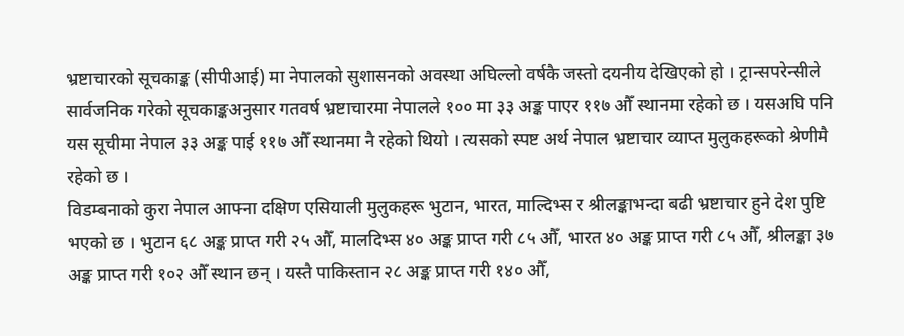भ्रष्टाचारको सूचकाङ्क (सीपीआई) मा नेपालको सुशासनको अवस्था अघिल्लो वर्षकै जस्तो दयनीय देखिएको हो । ट्रान्सपरेन्सीले सार्वजनिक गरेको सूचकाङ्कअनुसार गतवर्ष भ्रष्टाचारमा नेपालले १०० मा ३३ अङ्क पाएर ११७ औँ स्थानमा रहेको छ । यसअघि पनि यस सूचीमा नेपाल ३३ अङ्क पाई ११७ औँ स्थानमा नै रहेको थियो । त्यसको स्पष्ट अर्थ नेपाल भ्रष्टाचार व्याप्त मुलुकहरूको श्रेणीमै रहेको छ ।
विडम्बनाको कुरा नेपाल आफ्ना दक्षिण एसियाली मुलुकहरू भुटान, भारत, माल्दिभ्स र श्रीलङ्काभन्दा बढी भ्रष्टाचार हुने देश पुष्टि भएको छ । भुटान ६८ अङ्क प्राप्त गरी २५ औँ, मालदिभ्स ४० अङ्क प्राप्त गरी ८५ औँ, भारत ४० अङ्क प्राप्त गरी ८५ औँ, श्रीलङ्का ३७ अङ्क प्राप्त गरी १०२ औँ स्थान छन् । यस्तै पाकिस्तान २८ अङ्क प्राप्त गरी १४० औँ,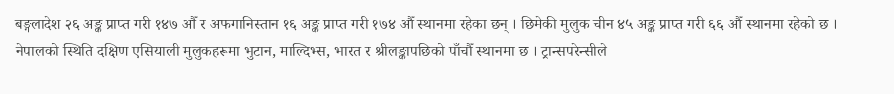बङ्गलादेश २६ अङ्क प्राप्त गरी १४७ औँ र अफगानिस्तान १६ अङ्क प्राप्त गरी १७४ औँ स्थानमा रहेका छन् । छिमेकी मुलुक चीन ४५ अङ्क प्राप्त गरी ६६ औँ स्थानमा रहेको छ । नेपालको स्थिति दक्षिण एसियाली मुलुकहरूमा भुटान, माल्दिभ्स, भारत र श्रीलङ्कापछिको पाँचौँ स्थानमा छ । ट्रान्सपरेन्सीले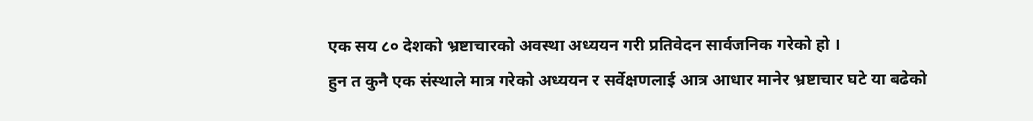एक सय ८० देशको भ्रष्टाचारको अवस्था अध्ययन गरी प्रतिवेदन सार्वजनिक गरेको हो ।
हुन त कुनै एक संस्थाले मात्र गरेको अध्ययन र सर्वेक्षणलाई आत्र आधार मानेर भ्रष्टाचार घटे या बढेको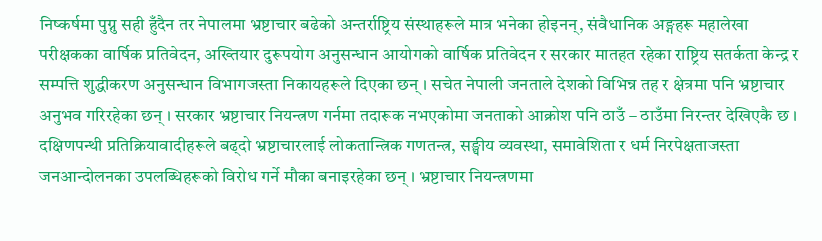निष्कर्षमा पुग्नु सही हुँदैन तर नेपालमा भ्रष्टाचार बढेको अन्तर्राष्ट्रिय संस्थाहरूले मात्र भनेका होइनन्, संवैधानिक अङ्गहरू महालेखा परीक्षकका वार्षिक प्रतिवेदन, अख्तियार दुरूपयोग अनुसन्धान आयोगको वार्षिक प्रतिवेदन र सरकार मातहत रहेका राष्ट्रिय सतर्कता केन्द्र र सम्पत्ति शुद्धीकरण अनुसन्धान विभागजस्ता निकायहरूले दिएका छन् । सचेत नेपाली जनताले देशको विभिन्न तह र क्षेत्रमा पनि भ्रष्टाचार अनुभव गरिरहेका छन् । सरकार भ्रष्टाचार नियन्त्रण गर्नमा तदारूक नभएकोमा जनताको आक्रोश पनि ठाउँ – ठाउँमा निरन्तर देखिएकै छ । दक्षिणपन्थी प्रतिक्रियावादीहरूले बढ्दो भ्रष्टाचारलाई लोकतान्त्रिक गणतन्त्र, सङ्घीय व्यवस्था, समावेशिता र धर्म निरपेक्षताजस्ता जनआन्दोलनका उपलब्धिहरूको विरोध गर्ने मौका बनाइरहेका छन् । भ्रष्टाचार नियन्त्रणमा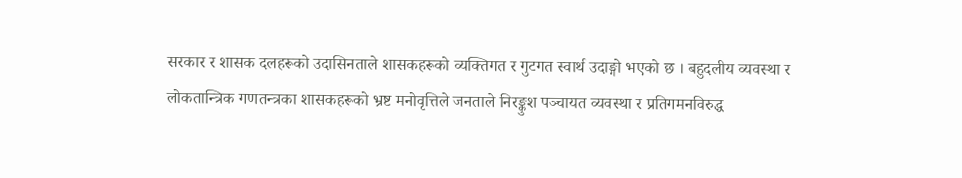सरकार र शासक दलहरूको उदासिनताले शासकहरूको व्यक्तिगत र गुटगत स्वार्थ उदाङ्गो भएको छ । बहुदलीय व्यवस्था र लोकतान्त्रिक गणतन्त्रका शासकहरूको भ्रष्ट मनोवृत्तिले जनताले निरङ्कुश पञ्चायत व्यवस्था र प्रतिगमनविरुद्ध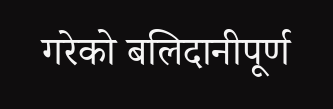गरेको बलिदानीपूर्ण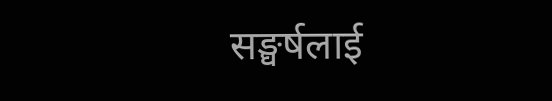सङ्घर्षलाई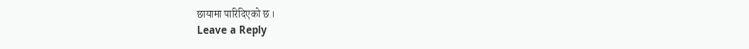छायामा पारिदिएको छ ।
Leave a Reply